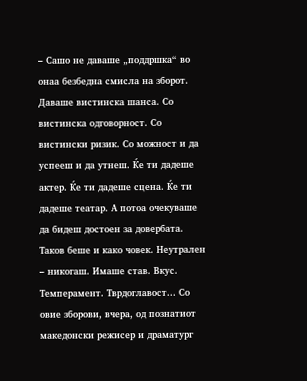– Сашо не даваше „поддршка“ во онаа безбедна смисла на зборот. Даваше вистинска шанса. Со вистинска одговорност. Со вистински ризик. Со можност и да успееш и да утнеш. Ќе ти дадеше актер. Ќе ти дадеше сцена. Ќе ти дадеше театар. А потоа очекуваше да бидеш достоен за довербата. Таков беше и како човек. Неутрален – никогаш. Имаше став. Вкус. Tемперамент. Tврдоглавост… Со овие зборови, вчера, од познатиот македонски режисер и драматург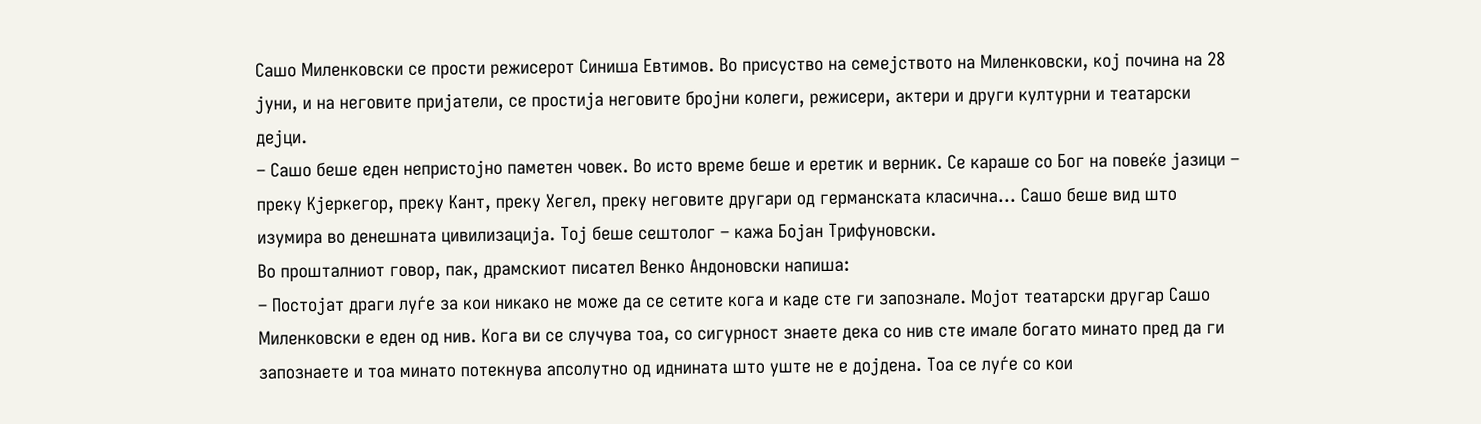Сашо Миленковски се прости режисерот Синиша Евтимов. Во присуство на семејството на Миленковски, кој почина на 28 јуни, и на неговите пријатели, се простија неговите бројни колеги, режисери, актери и други културни и театарски дејци.
– Сашо беше еден непристојно паметен човек. Во исто време беше и еретик и верник. Се караше со Бог на повеќе јазици – преку Кјеркегор, преку Кант, преку Хегел, преку неговите другари од германската класична… Сашо беше вид што изумира во денешната цивилизација. Тој беше сештолог – кажа Бојан Трифуновски.
Во прошталниот говор, пак, драмскиот писател Венко Андоновски напиша:
– Постојат драги луѓе за кои никако не може да се сетите кога и каде сте ги запознале. Мојот театарски другар Сашо Миленковски е еден од нив. Кога ви се случува тоа, со сигурност знаете дека со нив сте имале богато минато пред да ги запознаете и тоа минато потекнува апсолутно од иднината што уште не е дојдена. Тоа се луѓе со кои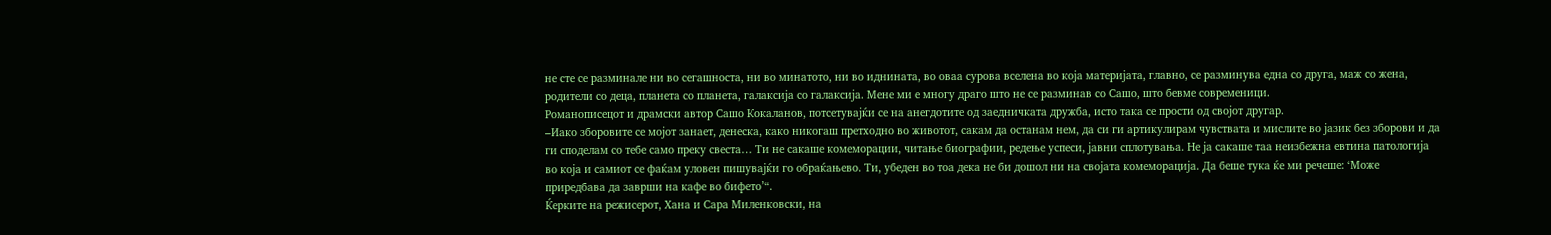не сте се разминале ни во сегашноста, ни во минатото, ни во иднината, во оваа сурова вселена во која материјата, главно, се разминува една со друга, маж со жена, родители со деца, планета со планета, галаксија со галаксија. Мене ми е многу драго што не се разминав со Сашо, што бевме современици.
Романописецот и драмски автор Сашо Кокаланов, потсетувајќи се на анегдотите од заедничката дружба, исто така се прости од својот другар.
–Иако зборовите се мојот занает, денеска, како никогаш претходно во животот, сакам да останам нем, да си ги артикулирам чувствата и мислите во јазик без зборови и да ги споделам со тебе само преку свеста… Ти не сакаше комеморации, читање биографии, редење успеси, јавни сплотувања. Не ја сакаше таа неизбежна евтина патологија во која и самиот се фаќам уловен пишувајќи го обраќањево. Ти, убеден во тоа дека не би дошол ни на својата комеморација. Да беше тука ќе ми речеше: ‘Може приредбава да заврши на кафе во бифето’“.
Ќерките на режисерот, Хана и Сара Миленковски, на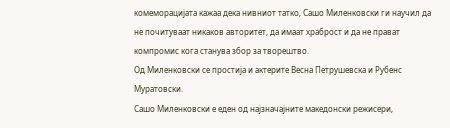комеморацијата кажаа дека нивниот татко, Сашо Миленковски ги научил да не почитуваат никаков авторитет, да имаат храброст и да не прават компромис кога станува збор за творештво.
Од Миленковски се простија и актерите Весна Петрушевска и Рубенс Муратовски.
Сашо Миленковски е еден од најзначајните македонски режисери,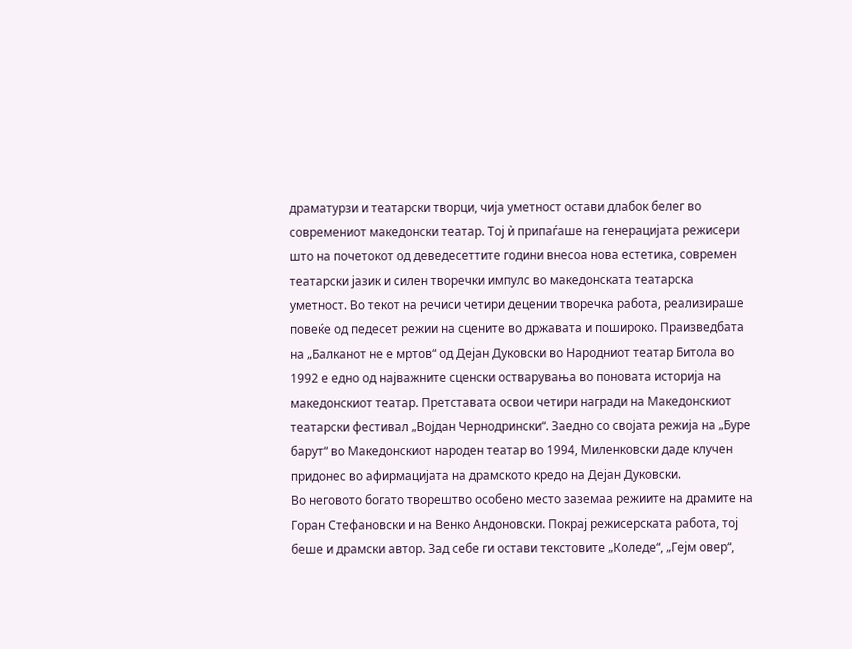драматурзи и театарски творци, чија уметност остави длабок белег во современиот македонски театар. Тој ѝ припаѓаше на генерацијата режисери што на почетокот од деведесеттите години внесоа нова естетика, современ театарски јазик и силен творечки импулс во македонската театарска уметност. Во текот на речиси четири децении творечка работа, реализираше повеќе од педесет режии на сцените во државата и пошироко. Праизведбата на „Балканот не е мртов“ од Дејан Дуковски во Народниот театар Битола во 1992 е едно од најважните сценски остварувања во поновата историја на македонскиот театар. Претставата освои четири награди на Македонскиот театарски фестивал „Војдан Чернодрински“. Заедно со својата режија на „Буре барут“ во Македонскиот народен театар во 1994, Миленковски даде клучен придонес во афирмацијата на драмското кредо на Дејан Дуковски.
Во неговото богато творештво особено место заземаа режиите на драмите на Горан Стефановски и на Венко Андоновски. Покрај режисерската работа, тој беше и драмски автор. Зад себе ги остави текстовите „Коледе“, „Гејм овер“,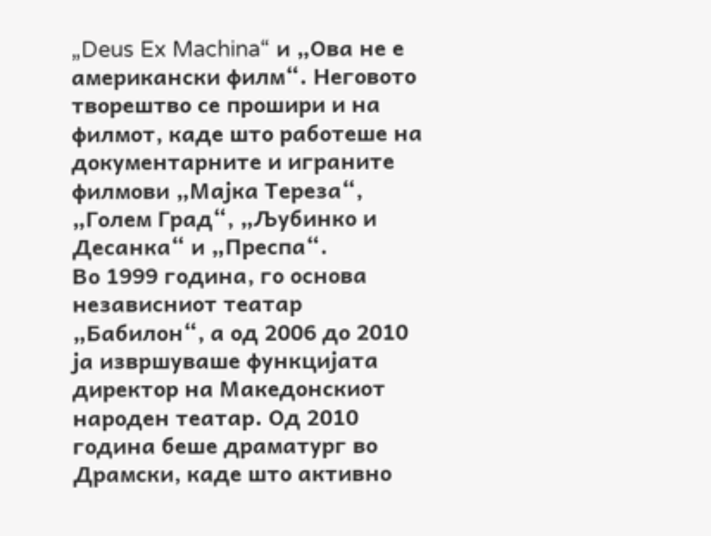„Deus Ex Machina“ и „Ова не е американски филм“. Неговото творештво се прошири и на филмот, каде што работеше на документарните и играните филмови „Мајка Тереза“, „Голем Град“, „Љубинко и Десанка“ и „Преспа“.
Во 1999 година, го основа независниот театар „Бабилон“, а од 2006 до 2010 ја извршуваше функцијата директор на Македонскиот народен театар. Од 2010 година беше драматург во Драмски, каде што активно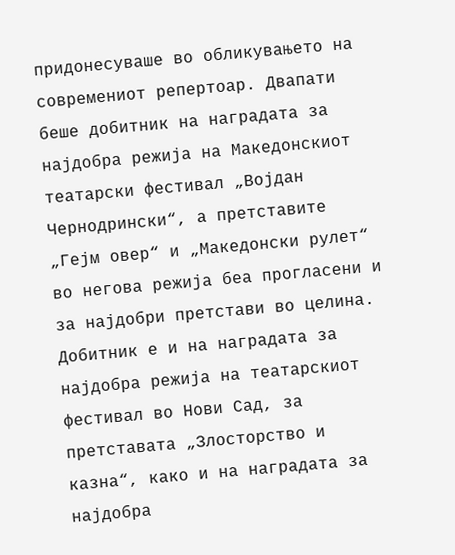придонесуваше во обликувањето на современиот репертоар. Двапати беше добитник на наградата за најдобра режија на Македонскиот театарски фестивал „Војдан Чернодрински“, а претставите „Гејм овер“ и „Македонски рулет“ во негова режија беа прогласени и за најдобри претстави во целина. Добитник е и на наградата за најдобра режија на театарскиот фестивал во Нови Сад, за претставата „Злосторство и казна“, како и на наградата за најдобра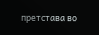претстава во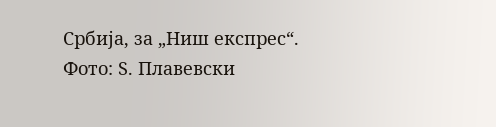Србија, за „Ниш експрес“.
Фото: Ѕ. Плавевски